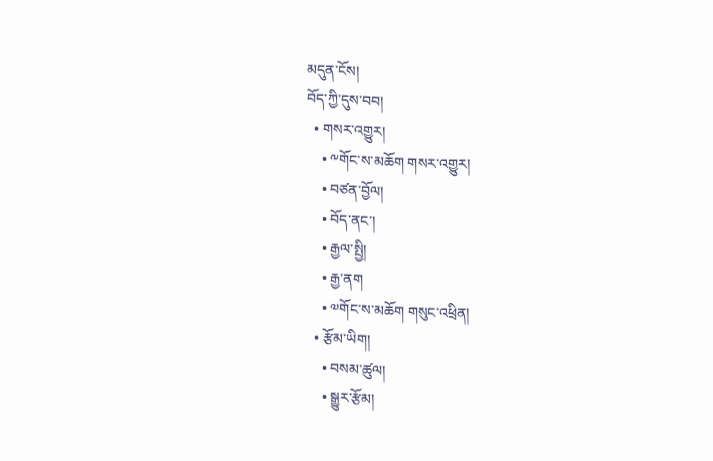མདུན་ངོས།
བོད་ཀྱི་དུས་བབ།
  • གསར་འགྱུར།
    • ༸གོང་ས་མཆོག གསར་འགྱུར།
    • བཙན་བྱོལ།
    • བོད་ནང་།
    • རྒྱལ་སྤྱི།
    • རྒྱ་ནག
    • ༧གོང་ས་མཆོག གསུང་འཕྲིན།
  • རྩོམ་ཡིག།
    • བསམ་ཚུལ།
    • སྒྱུར་རྩོམ།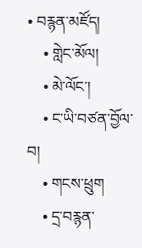• བརྙན་མཛོད།
    • གླེང་མོལ།
    • མེ་ལོང་།
    • ང་ཡི་བཙན་བྱོལ་བ།
    • གངས་ཕྲུག
    • དྲ་བརྙན་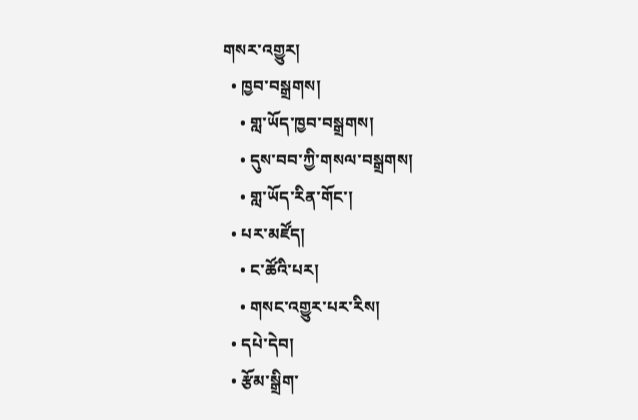གསར་འགྱུར།
  • ཁྱབ་བསྒྲགས།
    • གླ་ཡོད་ཁྱབ་བསྒྲགས།
    • དུས་བབ་ཀྱི་གསལ་བསྒྲགས།
    • གླ་ཡོད་རིན་གོང་།
  • པར་མཛོད།
    • ང་ཚོའི་པར།
    • གསང་འགྱུར་པར་རིས།
  • དཔེ་དེབ།
  • རྩོམ་སྒྲིག་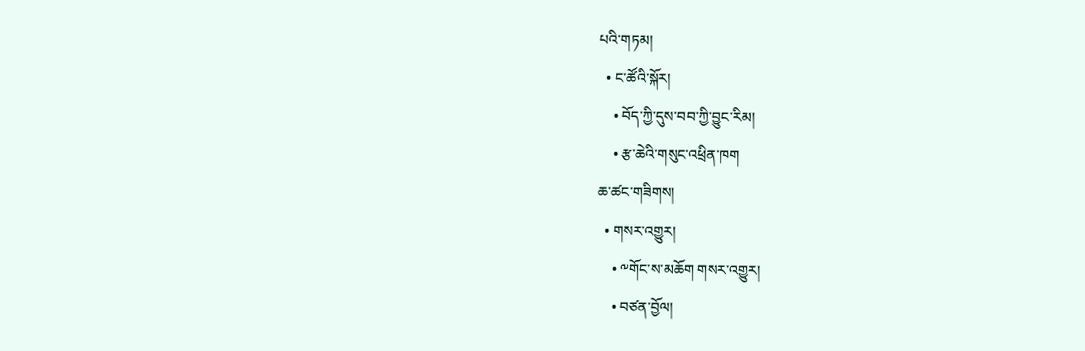པའི་གཏམ།
  • ང་ཚོའི་སྐོར།
    • བོད་ཀྱི་དུས་བབ་ཀྱི་བྱུང་རིམ།
    • རྩ་ཆེའི་གསུང་འཕྲིན་ཁག
ཆ་ཚང་གཟིགས།
  • གསར་འགྱུར།
    • ༸གོང་ས་མཆོག གསར་འགྱུར།
    • བཙན་བྱོལ།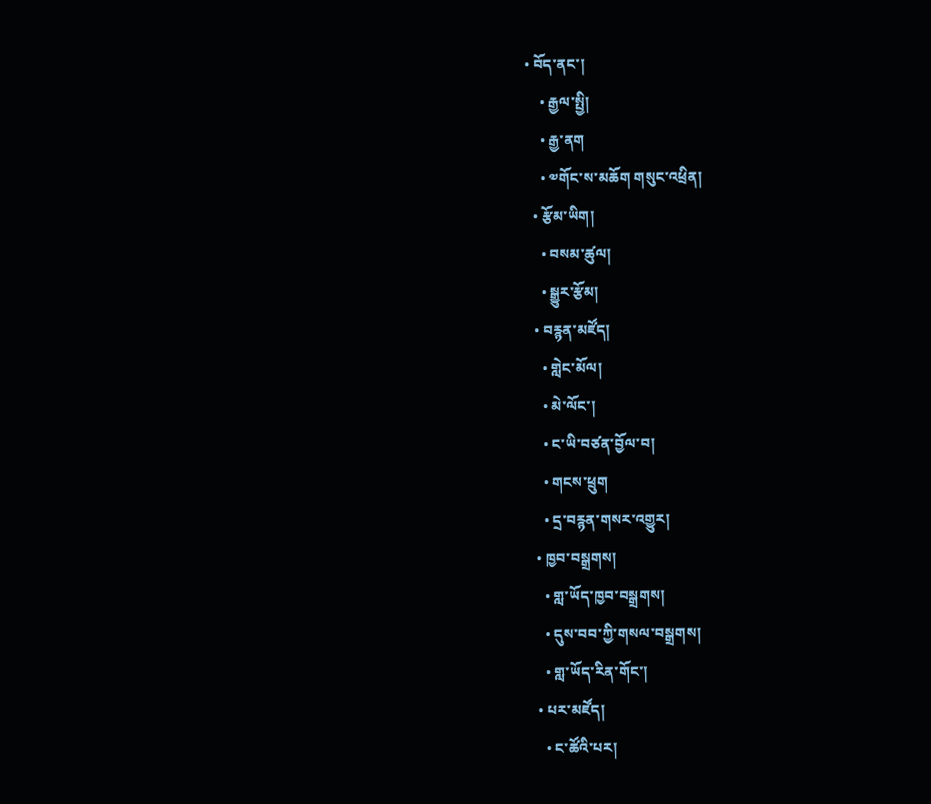• བོད་ནང་།
    • རྒྱལ་སྤྱི།
    • རྒྱ་ནག
    • ༧གོང་ས་མཆོག གསུང་འཕྲིན།
  • རྩོམ་ཡིག།
    • བསམ་ཚུལ།
    • སྒྱུར་རྩོམ།
  • བརྙན་མཛོད།
    • གླེང་མོལ།
    • མེ་ལོང་།
    • ང་ཡི་བཙན་བྱོལ་བ།
    • གངས་ཕྲུག
    • དྲ་བརྙན་གསར་འགྱུར།
  • ཁྱབ་བསྒྲགས།
    • གླ་ཡོད་ཁྱབ་བསྒྲགས།
    • དུས་བབ་ཀྱི་གསལ་བསྒྲགས།
    • གླ་ཡོད་རིན་གོང་།
  • པར་མཛོད།
    • ང་ཚོའི་པར།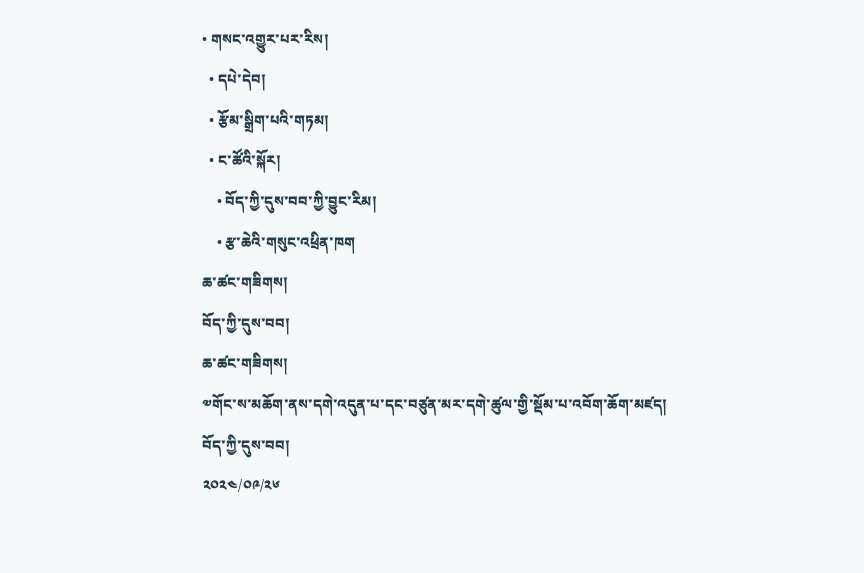• གསང་འགྱུར་པར་རིས།
  • དཔེ་དེབ།
  • རྩོམ་སྒྲིག་པའི་གཏམ།
  • ང་ཚོའི་སྐོར།
    • བོད་ཀྱི་དུས་བབ་ཀྱི་བྱུང་རིམ།
    • རྩ་ཆེའི་གསུང་འཕྲིན་ཁག
ཆ་ཚང་གཟིགས།
བོད་ཀྱི་དུས་བབ།
ཆ་ཚང་གཟིགས།
༧གོང་ས་མཆོག་ནས་དགེ་འདུན་པ་དང་བཙུན་མར་དགེ་ཚུལ་གྱི་སྡོམ་པ་འབོག་ཆོག་མཛད།
བོད་ཀྱི་དུས་བབ།
༢༠༢༤/༠༩/༢༦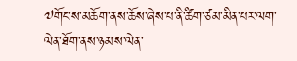༧གོང་ས་མཆོག་ནས་ཆོས་ཞེས་པ་ནི་ཚིག་ཙམ་མིན་པར་ལག་ལེན་ཐོག་ནས་ཉམས་ལེན་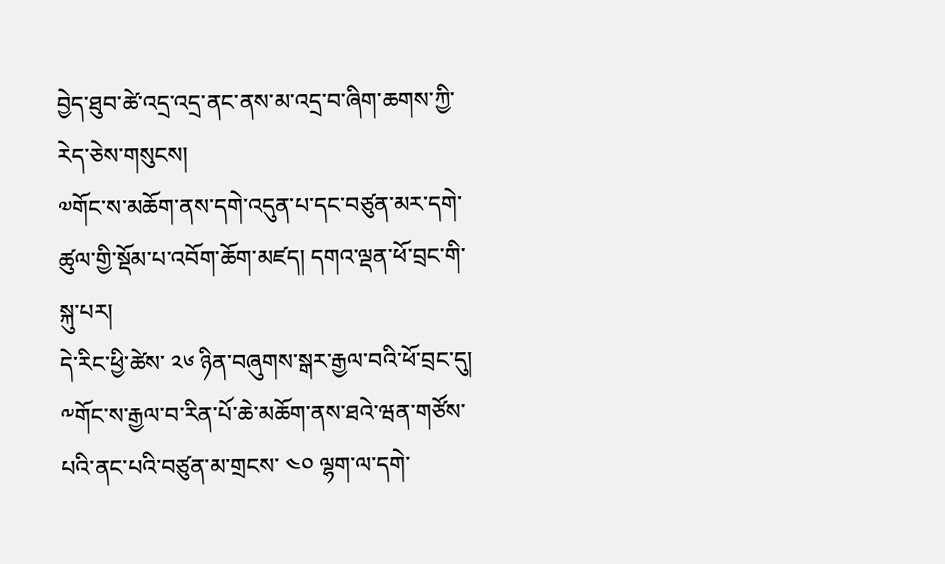བྱེད་ཐུབ་ཚེ་འདྲ་འདྲ་ནང་ནས་མ་འདྲ་བ་ཞིག་ཆགས་ཀྱི་རེད་ཅེས་གསུངས།
༧གོང་ས་མཆོག་ནས་དགེ་འདུན་པ་དང་བཙུན་མར་དགེ་ཚུལ་གྱི་སྡོམ་པ་འབོག་ཆོག་མཛད། དགའ་ལྡན་ཕོ་བྲང་གི་སྐུ་པར།
དེ་རིང་ཕྱི་ཚེས་ ༢༦ ཉིན་བཞུགས་སྒར་རྒྱལ་བའི་ཕོ་བྲང་དུ། ༸གོང་ས་རྒྱལ་བ་རིན་པོ་ཆེ་མཆོག་ནས་ཐའེ་ཝན་གཙོས་པའི་ནང་པའི་བཙུན་མ་གྲངས་ ༤༠ ལྷག་ལ་དགེ་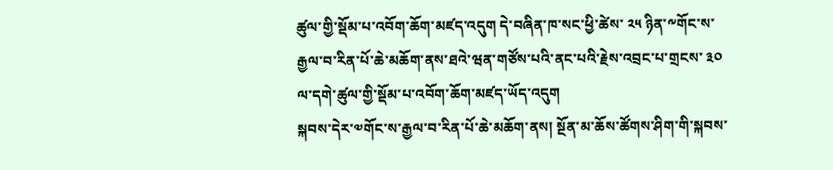ཚུལ་གྱི་སྡོམ་པ་འབོག་ཆོག་མཛད་འདུག དེ་བཞིན་ཁ་སང་ཕྱི་ཚེས་ ༢༥ ཉིན་༸གོང་ས་རྒྱལ་བ་རིན་པོ་ཆེ་མཆོག་ནས་ཐའེ་ཝན་གཙོས་པའི་ནང་པའི་རྗེས་འབྲང་པ་གྲངས་ ༣༠ ལ་དགེ་ཚུལ་གྱི་སྡོམ་པ་འབོག་ཆོག་མཛད་ཡོད་འདུག
སྐབས་དེར་༧གོང་ས་རྒྱལ་བ་རིན་པོ་ཆེ་མཆོག་ནས། སྔོན་མ་ཆོས་ཚོགས་ཤིག་གི་སྐབས་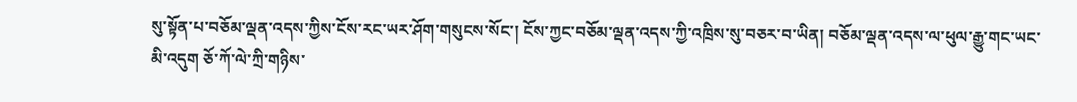སུ་སྟོན་པ་བཅོམ་ལྡན་འདས་ཀྱིས་ངོས་རང་ཡར་ཤོག་གསུངས་སོང་། ངོས་ཀྱང་བཅོམ་ལྡན་འདས་ཀྱི་འཁྲིས་སུ་བཅར་བ་ཡིན། བཅོམ་ལྡན་འདས་ལ་ཕུལ་རྒྱུ་གང་ཡང་མི་འདུག ཅོ་ཀོ་ལེ་ཀྲི་གཉིས་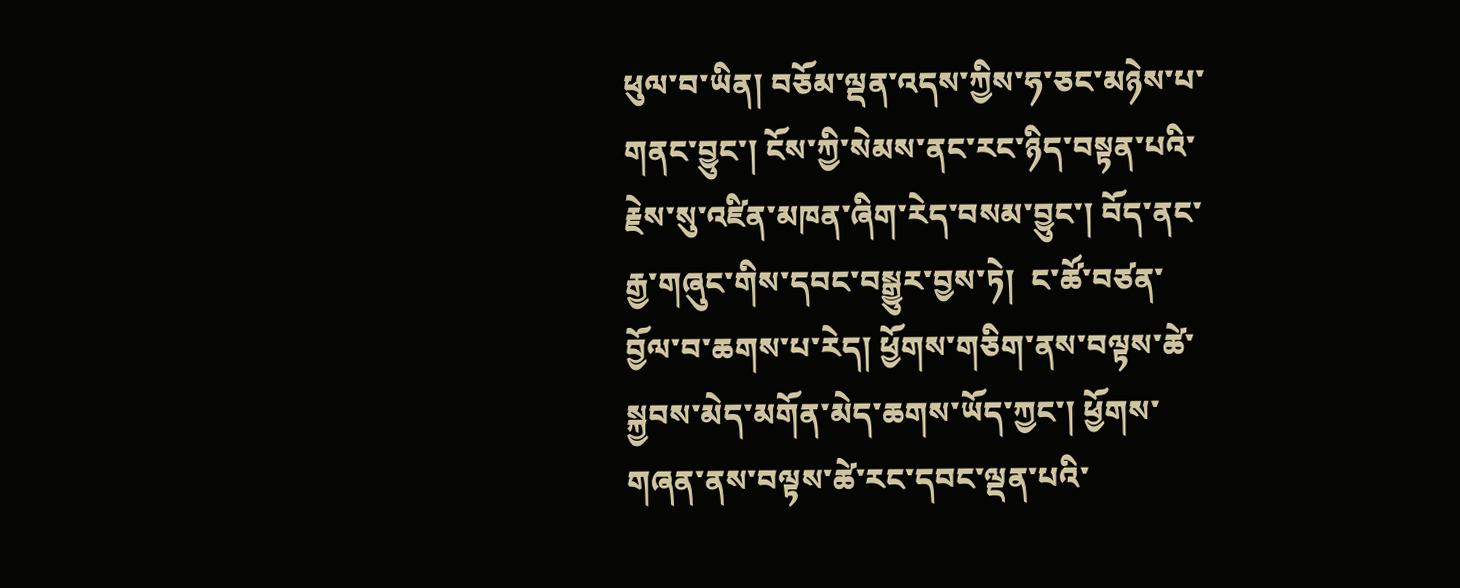ཕུལ་བ་ཡིན། བཅོམ་ལྡན་འདས་ཀྱིས་ཧ་ཅང་མཉེས་པ་གནང་བྱུང་། ངོས་ཀྱི་སེམས་ནང་རང་ཉིད་བསྟན་པའི་རྗེས་སུ་འཛིན་མཁན་ཞིག་རེད་བསམ་བྱུང་། བོད་ནང་རྒྱ་གཞུང་གིས་དབང་བསྒྱུར་བྱས་ཏེ།  ང་ཚོ་བཙན་བྱོལ་བ་ཆགས་པ་རེད། ཕྱོགས་གཅིག་ནས་བལྟས་ཚེ་སྐྱབས་མེད་མགོན་མེད་ཆགས་ཡོད་ཀྱང་། ཕྱོགས་གཞན་ནས་བལྟས་ཚེ་རང་དབང་ལྡན་པའི་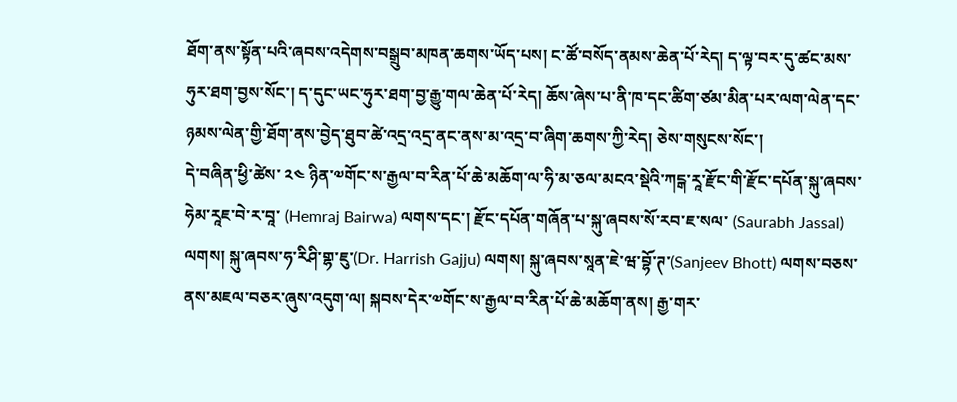ཐོག་ནས་སྟོན་པའི་ཞབས་འདེགས་བསྒྲུབ་མཁན་ཆགས་ཡོད་པས། ང་ཚོ་བསོད་ནམས་ཆེན་པོ་རེད། ད་ལྟ་བར་དུ་ཚང་མས་ཧུར་ཐག་བྱས་སོང་། ད་དུང་ཡང་ཧུར་ཐག་བྱ་རྒྱུ་གལ་ཆེན་པོ་རེད། ཆོས་ཞེས་པ་ནི་ཁ་དང་ཚིག་ཙམ་མིན་པར་ལག་ལེན་དང་ཉམས་ལེན་གྱི་ཐོག་ནས་བྱེད་ཐུབ་ཚེ་འདྲ་འདྲ་ནང་ནས་མ་འདྲ་བ་ཞིག་ཆགས་ཀྱི་རེད། ཅེས་གསུངས་སོང་།
དེ་བཞིན་ཕྱི་ཚེས་ ༢༤ ཉིན་༧གོང་ས་རྒྱལ་བ་རིན་པོ་ཆེ་མཆོག་ལ་ཧི་མ་ཅལ་མངའ་སྡེའི་ཀངྒ་རཱ་རྫོང་གི་རྫོང་དཔོན་སྐུ་ཞབས་ཧེམ་རཱཇ་བེ་ར་བཱ་ (Hemraj Bairwa) ལགས་དང་། རྫོང་དཔོན་གཞོན་པ་སྐུ་ཞབས་སོ་རབ་ཇ་སལ་ (Saurabh Jassal) ལགས། སྐུ་ཞབས་ཧ་རིཤི་གྷ་ཇུ་(Dr. Harrish Gajju) ལགས། སྐུ་ཞབས་སཱན་ཇེ་ཝ་བྷོ་ཊ་(Sanjeev Bhott) ལགས་བཅས་ནས་མཇལ་བཅར་ཞུས་འདུག་ལ། སྐབས་དེར་༧གོང་ས་རྒྱལ་བ་རིན་པོ་ཆེ་མཆོག་ནས། རྒྱ་གར་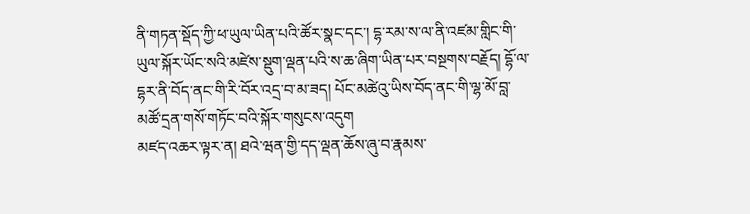ནི་གཏན་སྡོད་ཀྱི་ཕ་ཡུལ་ཡིན་པའི་ཚོར་སྣང་དང་། དྷ་རམ་ས་ལ་ནི་འཛམ་གླིང་གི་ཡུལ་སྐོར་ཡོང་སའི་མཛེས་སྡུག་ལྡན་པའི་ས་ཆ་ཞིག་ཡིན་པར་བསྔགས་བརྗོད། དྷོ་ལ་དྷར་ནི་བོད་ནང་གི་རི་བོར་འདྲ་བ་མ་ཟད། པོང་མཚེའུ་ཡིས་བོད་ནང་གི་ལྷ་མོ་བླ་མཚོ་དྲན་གསོ་གཏོང་བའི་སྐོར་གསུངས་འདུག
མཛད་འཆར་ལྟར་ན། ཐའེ་ཝན་གྱི་དད་ལྡན་ཆོས་ཞུ་བ་རྣམས་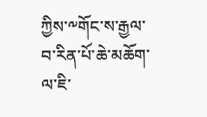ཀྱིས་༸གོང་ས་རྒྱལ་བ་རིན་པོ་ཆེ་མཆོག་ལ་ཇི་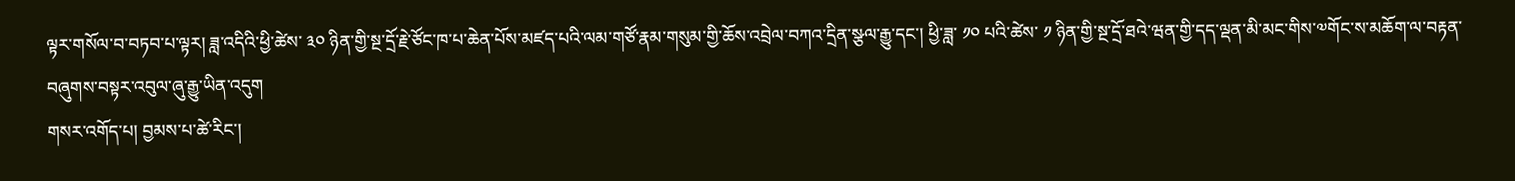ལྟར་གསོལ་བ་བཏབ་པ་ལྟར། ཟླ་འདིའི་ཕྱི་ཚེས་ ༣༠ ཉིན་གྱི་སྔ་དྲོ་རྗེ་ཙོང་ཁ་པ་ཆེན་པོས་མཛད་པའི་ལམ་གཙོ་རྣམ་གསུམ་གྱི་ཆོས་འབྲེལ་བཀའ་དྲིན་སྩལ་རྒྱུ་དང་། ཕྱི་ཟླ་ ༡༠ པའི་ཚེས་ ༡ ཉིན་གྱི་སྔ་དྲོ་ཐའེ་ཝན་གྱི་དད་ལྡན་མི་མང་གིས་༧གོང་ས་མཆོག་ལ་བརྟན་བཞུགས་བསྟར་འབུལ་ཞུ་རྒྱུ་ཡིན་འདུག
གསར་འགོད་པ། བྱམས་པ་ཚེ་རིང་།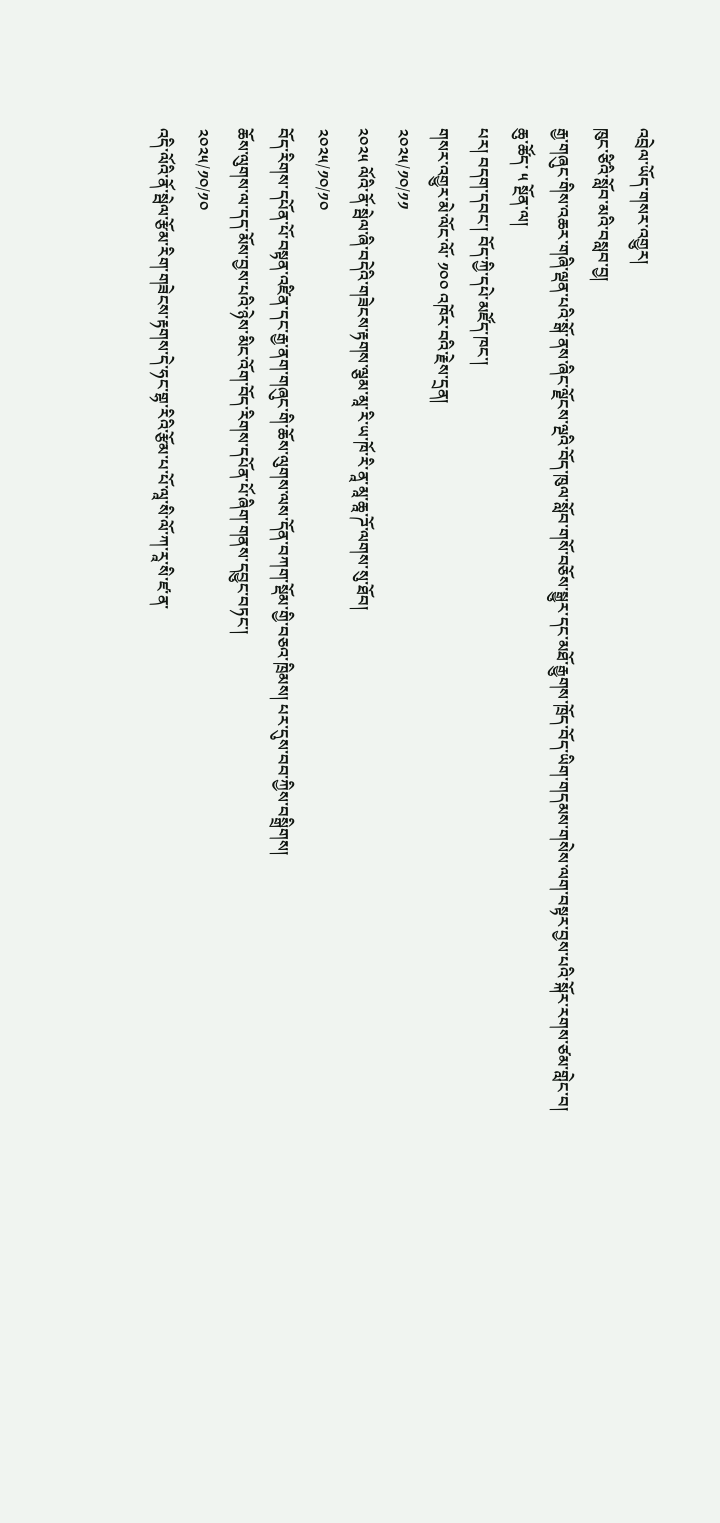འབྲེལ་ཡོད་གསར་འགྱུར།
ཁུང་ཙིའི་སློབ་མའི་བསླབ་བྱ།
རྒྱ་གཞུང་གིས་འཆར་གཞི་ལྡན་པའི་སྒོ་ནས་ཞིང་ལྗོངས་ལྔའི་བོད་ཁུལ་སློབ་གསོ་བཅོས་སྒྱུར་དང་མཐོ་རྒྱུགས་ཁྲོད་བོད་ཡིག་གདམས་གསེས་ལག་བསྟར་བྱས་པའི་སྐོར་རགས་ཙམ་གླེང་བ།
ཆུ་ཚོད་ ༥ སྔོན་ལ།
པར། བདག་དབང་། བོད་ཀྱི་དཔེ་མཛོད་ཁང་།
གསར་འགྱུར་མེ་ལོང་ལོ་ ༡༠༠ འཁོར་བའི་རྗེས་དྲན།
༢༠༢༥/༡༠/༡༡
༢༠༢༥ ལོའི་ནོ་སྦེལ་ཞི་བདེའི་གཟེངས་རྟགས་ལྕམ་མཱ་རི་ཡ་ཁོ་རི་ནཱ་མཱ་ཆཱ་ཌོ་ལགས་སུ་ཐོབ།
༢༠༢༥/༡༠/༡༠
བོད་རིགས་དཔོན་པོ་བསྟན་འཛིན་དང་རྒྱ་ནག་གཞུང་གི་ཆོས་ལུགས་ལས་དོན་བཀག་སྡོམ་གྱི་བཅའ་ཁྲིམས། པར་དུས་བབ་ཀྱིས་བསྒྲིགས།
ཆོས་ལུགས་ལ་དད་མོས་བྱས་པའི་ཉེས་མིང་འོག་བོད་རིགས་དཔོན་པོ་ཞིག་གནས་དབྱུང་བཏང་།
༢༠༢༥/༡༠/༡༠
འདི་ལོའི་ནོ་སྦེལ་རྩོམ་རིག་གཟེངས་རྟགས་དེ་ཧང་གྷ་རིའི་རྩོམ་པ་པོ་ལཱ་སི་ལོ་ཀ་རཱ་སི་ཛ་ན་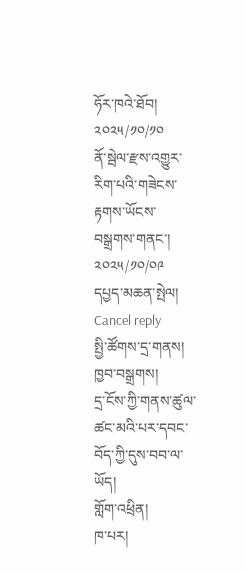ཧོར་ཁའེ་ཐོབ།
༢༠༢༥/༡༠/༡༠
ནོ་སྦེལ་རྫས་འགྱུར་རིག་པའི་གཟེངས་རྟགས་ཡོངས་བསྒྲགས་གནང་།
༢༠༢༥/༡༠/༠༩
དཔྱད་མཆན་སྤེལ། Cancel reply
སྤྱི་ཚོགས་དྲ་གནས།
ཁྱབ་བསྒྲགས།
དྲ་ངོས་ཀྱི་གནས་ཚུལ་ཚང་མའི་པར་དབང་བོད་ཀྱི་དུས་བབ་ལ་ཡོད།
གློག་འཕྲིན།
ཁ་པར།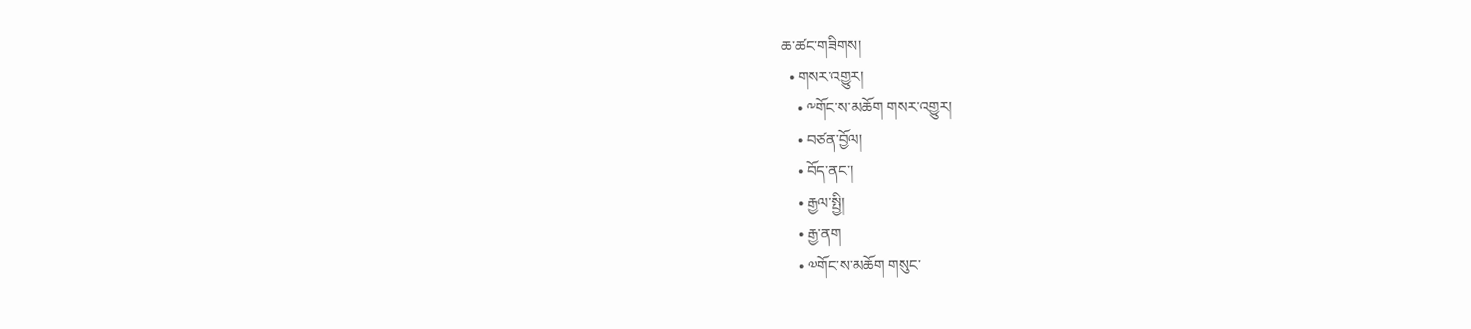ཆ་ཚང་གཟིགས།
  • གསར་འགྱུར།
    • ༸གོང་ས་མཆོག གསར་འགྱུར།
    • བཙན་བྱོལ།
    • བོད་ནང་།
    • རྒྱལ་སྤྱི།
    • རྒྱ་ནག
    • ༧གོང་ས་མཆོག གསུང་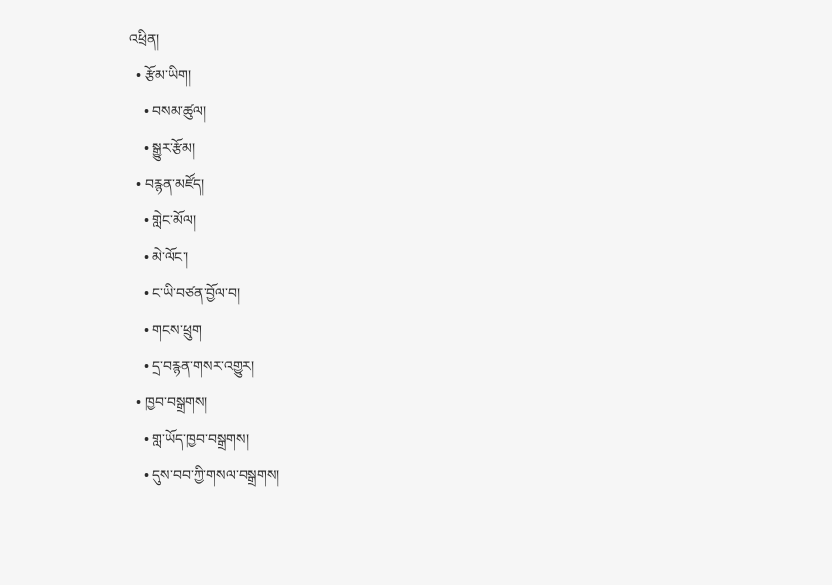འཕྲིན།
  • རྩོམ་ཡིག།
    • བསམ་ཚུལ།
    • སྒྱུར་རྩོམ།
  • བརྙན་མཛོད།
    • གླེང་མོལ།
    • མེ་ལོང་།
    • ང་ཡི་བཙན་བྱོལ་བ།
    • གངས་ཕྲུག
    • དྲ་བརྙན་གསར་འགྱུར།
  • ཁྱབ་བསྒྲགས།
    • གླ་ཡོད་ཁྱབ་བསྒྲགས།
    • དུས་བབ་ཀྱི་གསལ་བསྒྲགས།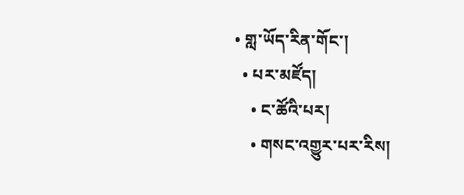• གླ་ཡོད་རིན་གོང་།
  • པར་མཛོད།
    • ང་ཚོའི་པར།
    • གསང་འགྱུར་པར་རིས།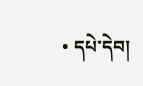• དཔེ་དེབ།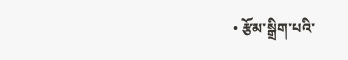• རྩོམ་སྒྲིག་པའི་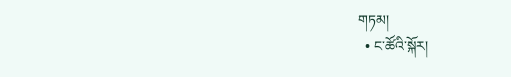གཏམ།
  • ང་ཚོའི་སྐོར།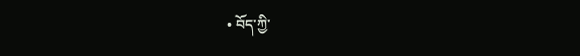• བོད་ཀྱི་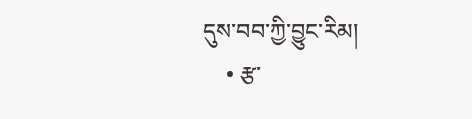དུས་བབ་ཀྱི་བྱུང་རིམ།
    • རྩ་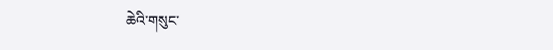ཆེའི་གསུང་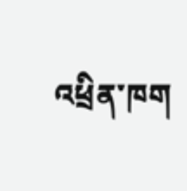འཕྲིན་ཁག